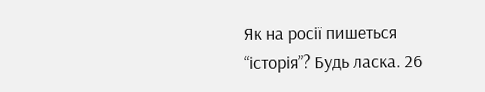Як на росії пишеться “історія”? Будь ласка. 26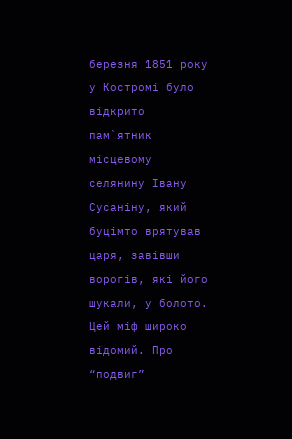березня 1851 року у Костромі було відкрито пам`ятник місцевому селянину Івану Сусаніну, який буцімто врятував царя, завівши ворогів, які його шукали, у болото. Цей міф широко відомий. Про “подвиг”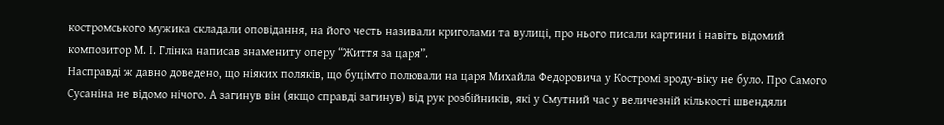костромського мужика складали оповідання, на його честь називали криголами та вулиці, про нього писали картини і навіть відомий композитор М. І. Глінка написав знамениту оперу “Життя за царя”.
Насправді ж давно доведено, що ніяких поляків, що буцімто полювали на царя Михайла Федоровича у Костромі зроду-віку не було. Про Самого Сусаніна не відомо нічого. А загинув він (якщо справді загинув) від рук розбійників, які у Смутний час у величезній кількості швендяли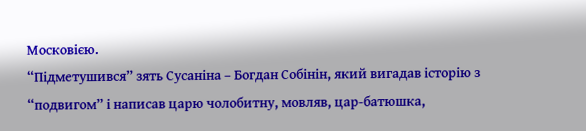Московією.
“Підметушився” зять Сусаніна – Богдан Собінін, який вигадав історію з “подвигом” і написав царю чолобитну, мовляв, цар-батюшка,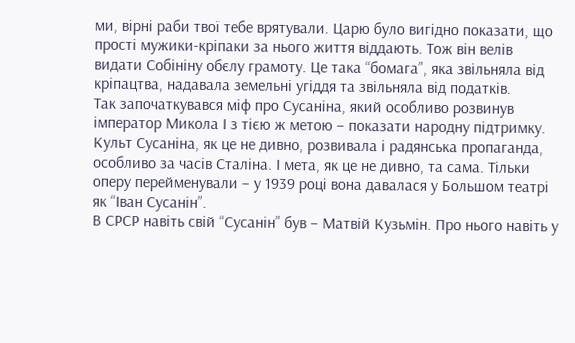ми, вірні раби твої тебе врятували. Царю було вигідно показати, що прості мужики-кріпаки за нього життя віддають. Тож він велів видати Собініну обєлу грамоту. Це така “бомага”, яка звільняла від кріпацтва, надавала земельні угіддя та звільняла від податків.
Так започаткувався міф про Сусаніна, який особливо розвинув імператор Микола І з тією ж метою – показати народну підтримку. Культ Сусаніна, як це не дивно, розвивала і радянська пропаганда, особливо за часів Сталіна. І мета, як це не дивно, та сама. Тільки оперу перейменували – у 1939 році вона давалася у Большом театрі як “Іван Сусанін”.
В СРСР навіть свій “Сусанін” був – Матвій Кузьмін. Про нього навіть у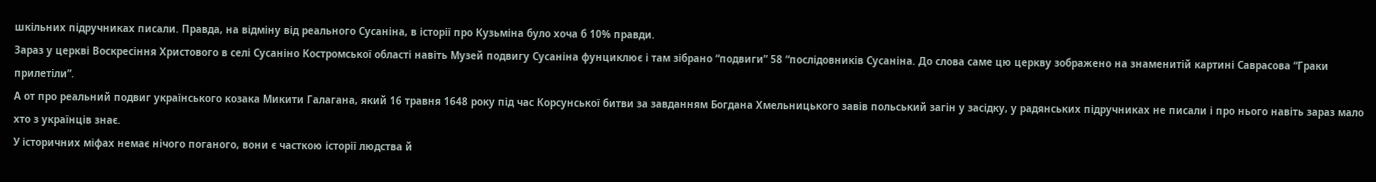шкільних підручниках писали. Правда, на відміну від реального Сусаніна, в історії про Кузьміна було хоча б 10% правди.
Зараз у церкві Воскресіння Христового в селі Сусаніно Костромської області навіть Музей подвигу Сусаніна фунциклює і там зібрано “подвиги” 58 “послідовників Сусаніна. До слова саме цю церкву зображено на знаменитій картині Саврасова “Граки прилетіли”.
А от про реальний подвиг українського козака Микити Галагана, який 16 травня 1648 року під час Корсунської битви за завданням Богдана Хмельницького завів польський загін у засідку, у радянських підручниках не писали і про нього навіть зараз мало хто з українців знає.
У історичних міфах немає нічого поганого, вони є часткою історії людства й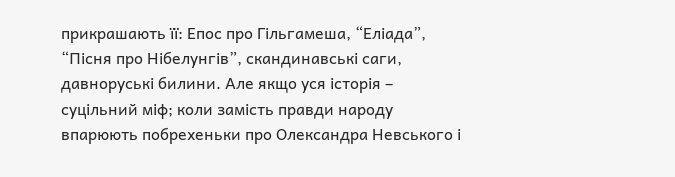прикрашають її: Епос про Гільгамеша, “Еліада”, “Пісня про Нібелунгів”, скандинавські саги, давноруські билини. Але якщо уся історія – суцільний міф; коли замість правди народу впарюють побрехеньки про Олександра Невського і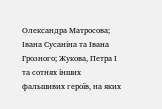Олександра Матросова; Івана Сусаніна та Івана Грозного; Жукова, Петра І та сотнях інших фальшивих героїв, на яких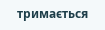тримається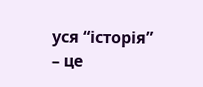уся “історія” – це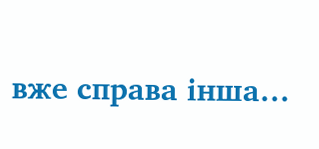вже справа інша…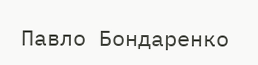Павло Бондаренко